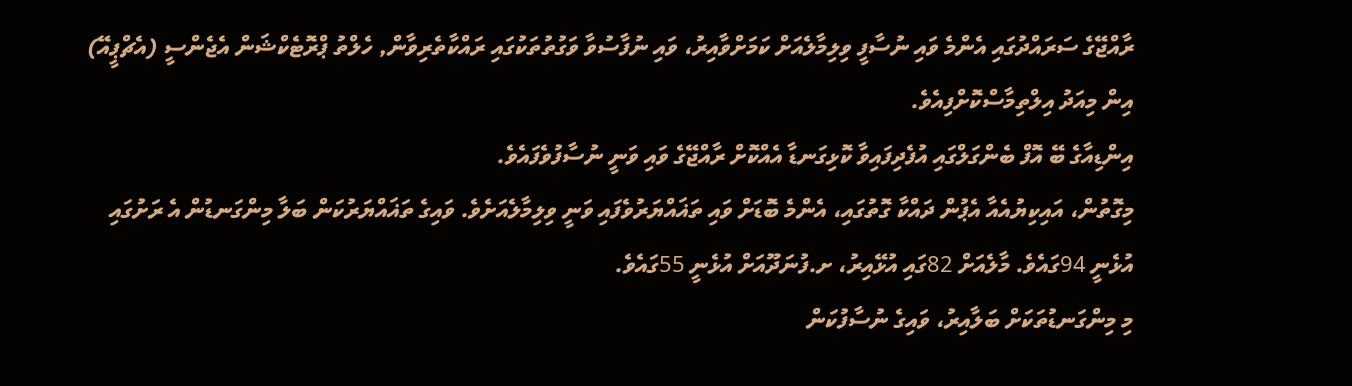ރާއްޖޭގެ ސަރައްދުގައި އެންމެ ވައި ނުސާފީ ވިލިމާލެއަށް ކަމަށްވާއިރު، ވައި ނުފާސުވާ ވަގުތުތަކުގައި ރައްކާތެރިވާން, ހެލްތު ޕްރޮޓެކްޝަން އެޖެންސީ (އެޗްޕީއޭ) އިން މިއަދު އިލްތިމާސްކޮށްފިއެވެ.
އިންޑިއާގެ ބޭ އޮފް ބެންގަލްގައި އުފެދިފައިވާ ކޮޅިގަނޑާ އެއްކޮށް ރާއްޖޭގެ ވައި ވަނީ ނުސާފުވެފައެވެ.
މިގޮތުން، އައިކިޔުއެއާ އެޕުން ދައްކާ ގޮތުގައި، އެންމެ ބޮޑަށް ވައި ތަޣައްޔަރުވެފައި ވަނީ ވިލިމާލެއަށެވެ. ވައިގެ ތަޣައްޔަރުކަން ބަލާ މިންގަނޑުން އެ ރަށުގައި އުޅެނީ 94ގައެވެ. މާލެއަށް 82ގައި އުޅޭއިރު، ށ.ފުނަދޫއަށް އުޅެނީ 55ގައެވެ.
މި މިންގަނޑުތަކަށް ބަލާއިރު، ވައިގެ ނުސާފުކަން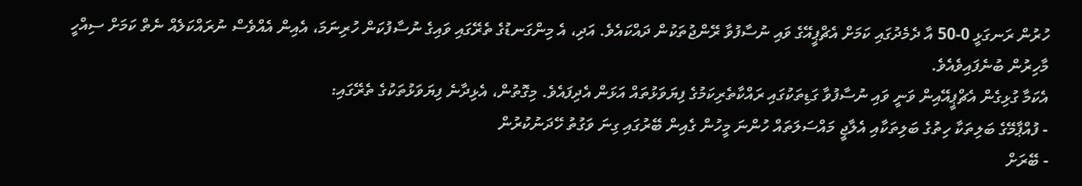ހުރުން ރަނގަޅީ 0-50 އާ ދެމެދުގައި ކަމަށް އެޗްޕީއޭގެ ވައި ނުސާފުވާ ރޭންޖުތަކުން ދައްކައެވެ. އަދި، އެ މިންގަނޑުގެ ތެރޭގައި ވައިގެ ނުސާފުކަން ހުރިނަމަ، އެއިން އެއްވެސް ނުރައްކަލެއް ނެތް ކަމަށް ސިއްހީ މާހިރުން ބުނެފައިވެއެވެ.
އެކަމާ ގުޅިގެން އެޗްޕީއޭއިން ވަނީ ވައި ނުސާފުވާ ގަޑިތަކުގައި ރައްކާތެރިކަމުގެ ފިޔަވަޅުތައް އަޅަން އެދިފައެވެ. މިގޮތުން، އެޅިދާނެ ފިޔަވަޅުތަކުގެ ތެރޭގައި:
- ފުއްޕާމޭގެ ބަލިތަކާ ހިތުގެ ބަލިތަކާއި އެލާޖީ މައްސަލަތައް ހުންނަ މީހުން ގެއިން ބޭރުގައި ގިނަ ވަގުތު ހޭދަނުކުރުން
- ބޭރަށް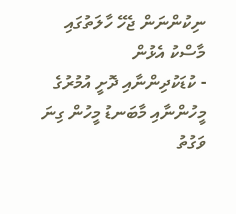ނިކުންނަން ޖެހޭ ހާލަތުގައި މާސްކު އެޅުން
- ކުޑަކުދިންނާއި ދޮށީ އުމުރުގެ މީހުންނާއި މާބަނޑު މީހުން ގިނަ ވަގުތު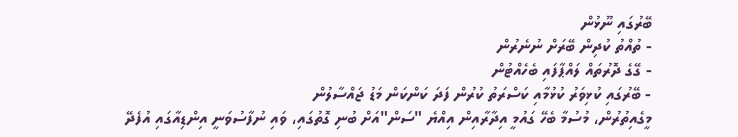ބޭރުގައި ނޫޅުން
- ތުއްތު ކުދިން ބޭރަށް ނުނެރުން
- ގޭގެ ދޮރުތައް ލައްޕާފައި ބެހެއްޓުން
- ބޭރުގައި ކުޅިވަރު ކުޅުމާއި ކަސްރަތު ކުރުން ފަދަ ކަންކަން މަޑު ޖައްސާލުން
މީގެއިތުރުން، މުސުމާ ބެހޭ ގައުމީ އިދާރާއިން އިއްޔެ "ސަން"އަށް ބުނި ގޮތުގައި، ވައި ނުފާސުވަނީ އިންޑިއާގައި އުފެދޭ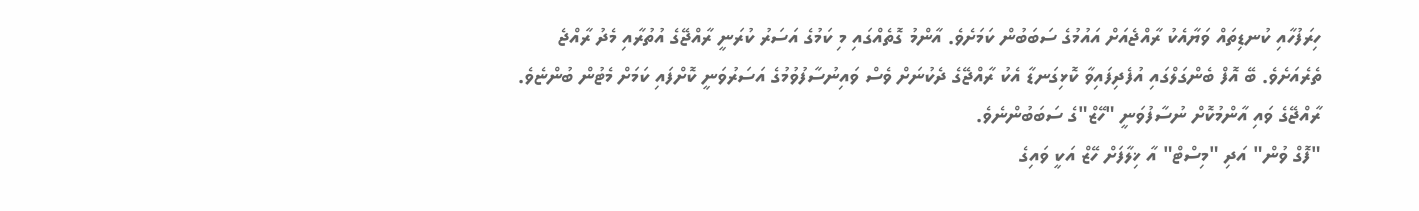ހިރަފުހާއި ކުނޑިތައް ވަޔާއެކު ރާއްޖެއަށް އައުމުގެ ސަބަބުން ކަމަށެވެ. އާންމު ގޮތެއްގައި މި ކަމުގެ އަސަރު ކުރަނީ ރާއްޖޭގެ އުތުރާއި މެދު ރާއްޖެ ތެރެއަށެވެ. ބޭ އޮފް ބެންގަލްގައި އުފެދިފައިވާ ކޮޅިގަނޑާ އެކު ރާއްޖޭގެ ދެކުނަށް ވެސް ވައިނުސާފުވުމުގެ އަސަރުވަނީ ކޮށްފައި ކަމަށް މެޓުން ބުންޏެވެ.
ރާއްޖޭގެ ވައި އާންމުކޮށް ނުސާފުވަނީ "ހޭޒް"ގެ ސަބަބުންނެވެ.
"ފޮގް ވުން" އަދި "މިސްޓް" އާ ޚިލާފަށް ހޭޒް އަކީ ވައިގެ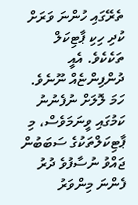ތެރޭގައި ހުންނަ ވަރަށް ކުދި ހިކި ޕާޓިކަލް ތަކެކެވެ. އެއީ ދުންފިންޏެއް ނޫނެވެ. ހަމަ ލޮލަށް ނުފެނުނު ކަމުގައި ވީނަމަވެސް، މި ޕާޓިކަލްތަކުގެ ސަބަބުން ޖައްވު ނުސާފުވެ ދުރު ފެންނަ މިންވަރު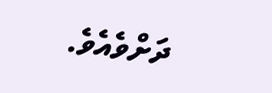ދަށްވެއެވެ.